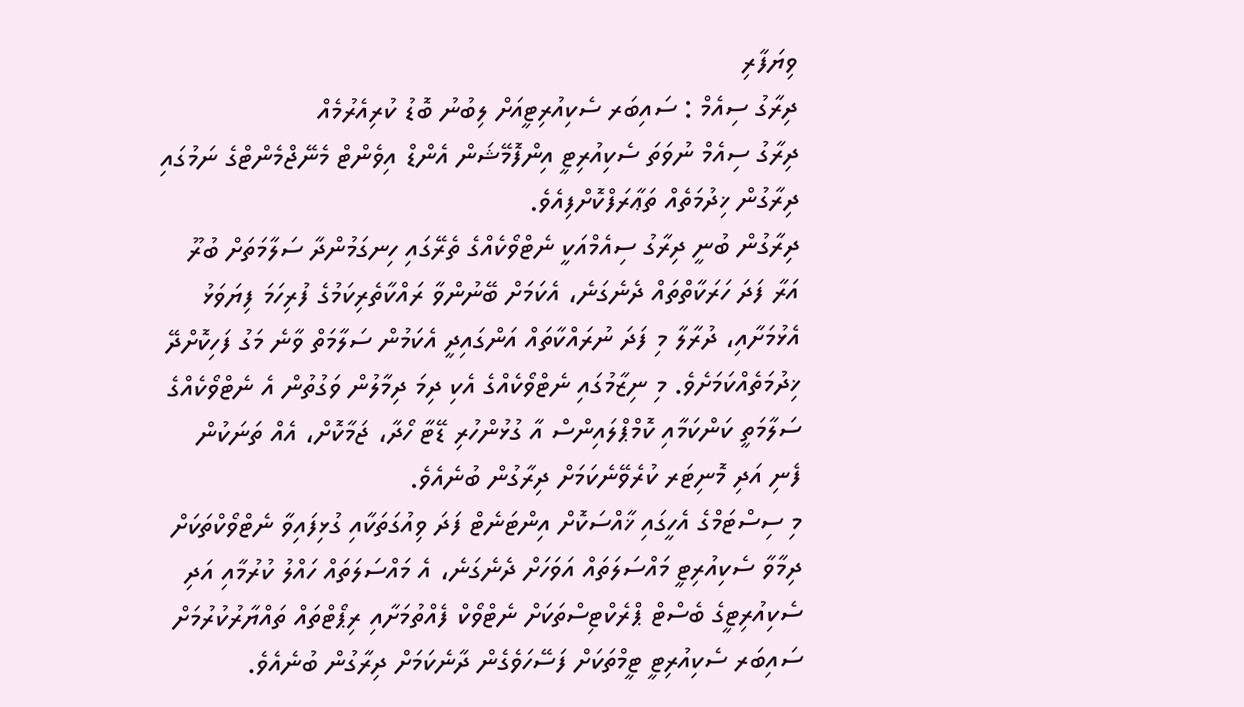ވިޔަފާރި
ދިރާގު ސިއެމް : ސައިބަރ ސެކިއުރިޓީއަށް ލިބުނު ބޮޑު ކުރިއެރުމެއް
ދިރާގު ސިއެމް ނުވަތަ ސެކިއުރިޓީ އިންފޮމޭޝަން އެންޑް އިވެންޓް މެނޭޖްމެންޓްގެ ނަމުގައި ދިރާގުން ޚިދުމަތެއް ތަޢާރަފްކޮށްފިއެވެ.
ދިރާގުން ބުނީ ދިރާގު ސިއެމްއަކީ ނެޓްވޯކެއްގެ ތެރޭގައި ހިނގަމުންދާ ސަލާމަތަށް ބުރޫ އަރާ ފަދަ ހަރަކާތްތައް ދެނެގަނެ، އެކަމަށް ބޭނުންވާ ރައްކާތެރިކަމުގެ ފުރިހަމަ ފިޔަވަޅު އެޅުމަށާއި، ދުރާލާ މި ފަދަ ނުރައްކާތައް އަންގައިދީ އެކަމުން ސަލާމަތް ވާނެ މަގު ފަހިކޮށްދޭ ޚިދުމަތެއްކަމަށެވެ. މި ނިޒާމުގައި ނެޓްވޯކެއްގެ އެކި ދިމަ ދިމާލުން ވަގުތުން އެ ނެޓްވޯކެއްގެ ސަލާމަތީ ކަންކަމާއި ކޮމްޕްލައިންސް އާ ގުޅުންހުރި ޑޭޓާ ހޯދާ، ޖަމާކޮށް، އެއް ތަނަކުން ފެނި އަދި މޮނިޓަރ ކުރެވޭނެކަމަށް ދިރާގުން ބުނެއެވެ.
މި ސިސްޓަމްގެ އެހީގައި ޚާއްސަކޮށް އިންޓަނެޓް ފަދަ ވިއުގަތަކާއި ގުޅިފައިވާ ނެޓްވޯކްތަކަށް ދިމާވާ ސެކިއުރިޓީ މައްސަލަތައް އަވަހަށް ދެނެގަނެ، އެ މައްސަލަތައް ހައްލު ކުރުމާއި އަދި ސެކިއުރިޓީގެ ބެސްޓް ޕްރެކްޓިސްތަކަށް ނެޓްވޯކް ފެއްތުމަށާއި ރިޕޯޓްތައް ތައްޔާރުކުރުމަށް ސައިބަރ ސެކިއުރިޓީ ޓީމްތަކަށް ފަސޭހަވެގެން ދާނެކަމަށް ދިރާގުން ބުނެއެވެ.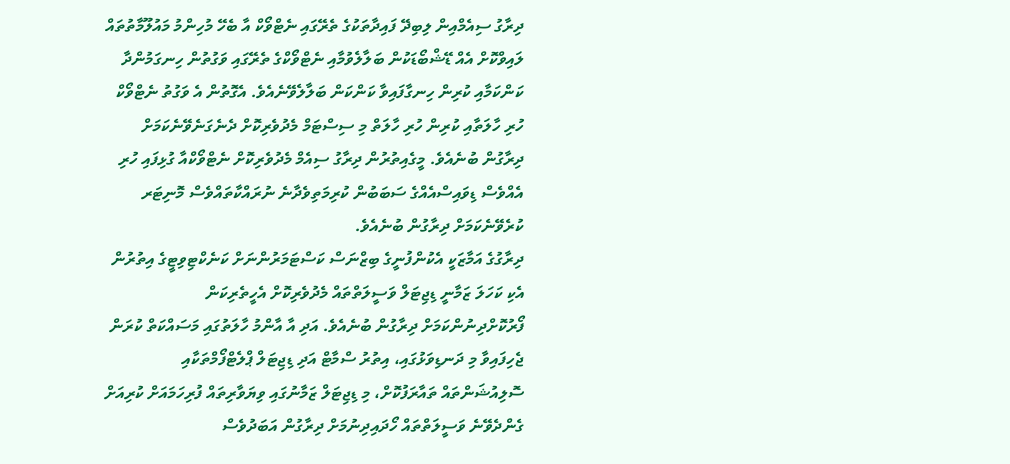ދިރާގު ސިއެމްއިން ލިބިދޭ ފައިދާތަކުގެ ތެރޭގައި ނެޓްވޯކް އާ ބެހޭ މުހިންމު މައުލޫމާތުތައް ލައިވްކޮށް އެއް ޑޭޝްބޯޑަކުން ބަލާލެވުމާއި ނެޓްވޯކްގެ ތެރޭގައި ވަގުތުން ހިނގަމުންދާ ކަންކަމާއި ކުރިން ހިނގާފައިވާ ކަންކަން ބަލާލެވޭނެއެވެ. އެގޮތުން އެ ވަގުތު ނެޓްވޯކް ހުރި ހާލަތާއި ކުރިން ހުރި ހާލަތް މި ސިސްޓަމް މެދުވެރިކޮށް ދެނެގަނެވޭނެކަމަށް ދިރާގުން ބުނެއެވެ. މީގެއިތުރުން ދިރާގު ސިއެމް މެދުވެރިކޮށް ނެޓްވޯކްއާ ގުޅިފައި ހުރި އެއްވެސް ޑިވައިސްއެއްގެ ސަބަބުން ކުރިމަތިވެދާނެ ނުރައްކާތައްވެސް މޮނިޓަރ ކުރެވޭނެކަމަށް ދިރާގުން ބުނެއެވެ.
ދިރާގުގެ އަމާޒަކީ އެކުންފުނީގެ ބިޒްނަސް ކަސްޓަމަރުންނަށް ކަނެކްޓިވިޓީގެ އިތުރުން އެކި ކަހަލަ ޒަމާނީ ޑިޖިޓަލް ވަސީލަތްތައް މެދުވެރިކޮށް އެހީތެރިކަން ފޯރުކޮށްދިނުންކަމަށް ދިރާގުން ބުނެއެވެ. އަދި އާ އާންމު ހާލަތުގައި މަސައްކަތް ކުރަން ޖެހިފައިވާ މި ދަނޑިވަޅުގައި، އިތުރު ސްމާޓް އަދި ޑިޖިޓަލް ޕްލެޓްފޯމްތަކާއި ސޮލިއުޝަންތައް ތައާރަފުކޮށް، މި ޑިޖިޓަލް ޒަމާނުގައި ވިޔަވާރިތައް ފުރިހަމައަށް ކުރިއަށް ގެންދެވޭނެ ވަސީލަތްތައް ހޯދައިދިނުމަށް ދިރާގުން އަބަދުވެސް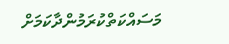މަސައްކަތްކުރަމުންދާކަމަށް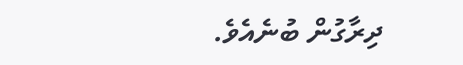ދިރާގުން ބުނެއެވެ.